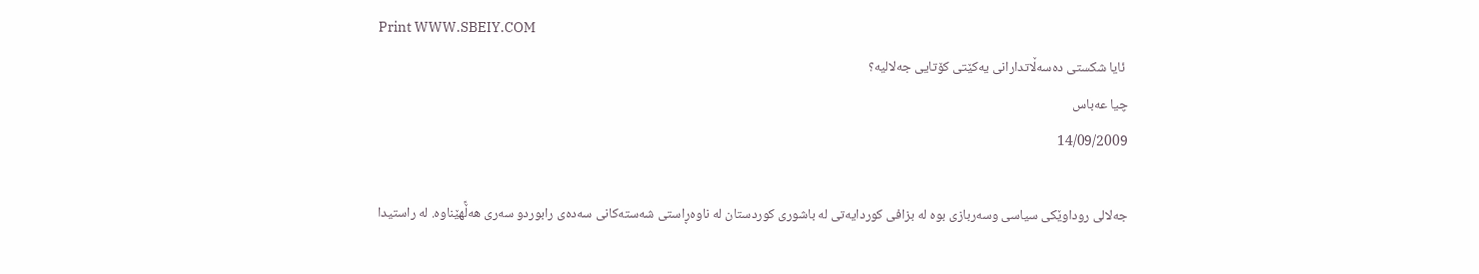Print WWW.SBEIY.COM
 ئایا شكستی ده‌سه‌ڵاتدارانی یه‌كێتی كۆتایی جه‌لالیه‌؟
چیا عه‌باس
14/09/2009

جه‌لالی روداوێكی سیاسی وسه‌ربازی بوه‌ له‌ بزافی كوردایه‌تی له‌ باشوری كوردستان له‌ ناوه‌ڕاستی شه‌سته‌كانی سه‌ده‌ی رابوردو سه‌ری هه‌ڵًهێناوه‌. له‌ راستیدا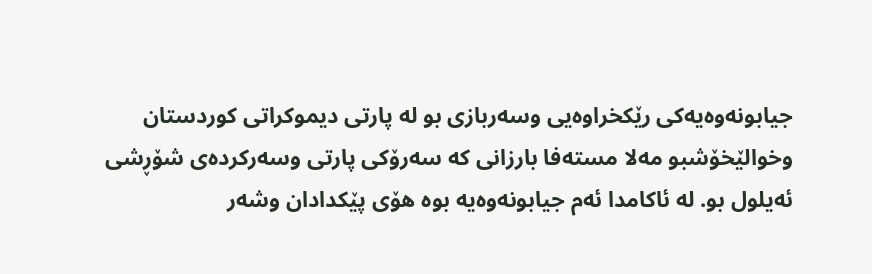جیابونه‌وه‌یه‌كی رێكخراوه‌یی وسه‌ربازی بو له‌ پارتی دیموكراتی كوردستان وخوالێخۆشبو مه‌لا مسته‌فا بارزانی كه‌ سه‌رۆكی پارتی وسه‌ركرده‌ی شۆڕشی ئه‌یلول بو. له‌ ئاكامدا ئه‌م جیابونه‌وه‌یه‌ بوه‌ هۆی پێكدادان وشه‌ر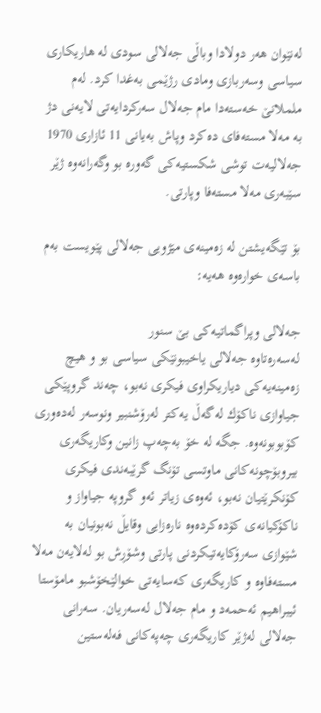له‌نێوان هه‌ر دولادا وباڵی جه‌لالی سودی له‌ هاریكاری سیاسی وسه‌ربازی ومادی رژێمی به‌غدا كرد. له‌م ململانێ خه‌سته‌دا مام جه‌لال سه‌ركردایه‌تی لایه‌نی دژ به‌ مه‌لا مسته‌فای ده‌كرد وپاش به‌یانی 11 ئازاری 1970 جه‌لالیه‌ت توشی شكستیه‌كی گه‌وره‌ بو وگه‌رانه‌وه‌ ژێر سێبه‌ری مه‌لا مسته‌فا وپارتی.

بۆ تێگه‌یشتن له‌ زه‌مینه‌ی مێژویی جه‌لالی پێویست به‌م باسه‌ی خواره‌وه‌ هه‌یه‌:

جه‌لالی وپراگماتیه‌كی بێ سنور
له‌سه‌ره‌تاوه‌ جه‌لالی یاخیبونێكی سیاسی بو و هیچ زه‌مینه‌یه‌كی دیاریكراوی فیكری نه‌بو، چه‌ند گروپێكی جیاوازی ناكۆك له‌گه‌ڵ‌ یه‌كتر له‌رۆشنبیر ونوسه‌ر له‌ده‌وری كۆبوبونه‌وه‌. جگه‌ له‌ خۆ به‌چه‌پ زانین وكاریگه‌ری بیروبۆچونه‌كانی ماوتسی تۆنگ گرێبه‌ندی فیكری كۆنكرێتیان نه‌بو، ئه‌وه‌ی زیاتر ئه‌و گروپه‌ جیاواز و ناكۆكیانه‌ی كۆده‌كرده‌وه‌ ناره‌زایی وقایڵ‌ نه‌بونیان به‌ شێوازی سه‌رۆكایه‌تیكردنی پارتی وشۆڕش بو له‌لایه‌ن مه‌لا مسته‌فاوه‌ و كاریگه‌ری كه‌سایه‌تی خوالێخۆشبو مامۆستا ئیبراهیم ئه‌حمه‌د و مام جه‌لال له‌سه‌ریان. سه‌رانی جه‌لالی له‌ژێر كاریگه‌ری چه‌په‌كانی فه‌له‌ستین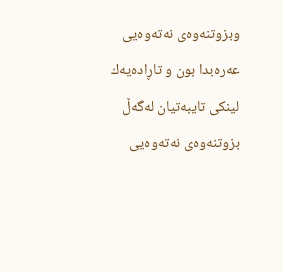وبزوتنه‌وه‌ی نه‌ته‌وه‌یی عه‌ره‌بدا بون و تاڕاده‌یه‌ك لینكی تایبه‌تیان له‌گه‌ڵ‌ بزوتنه‌وه‌ی نه‌ته‌وه‌یی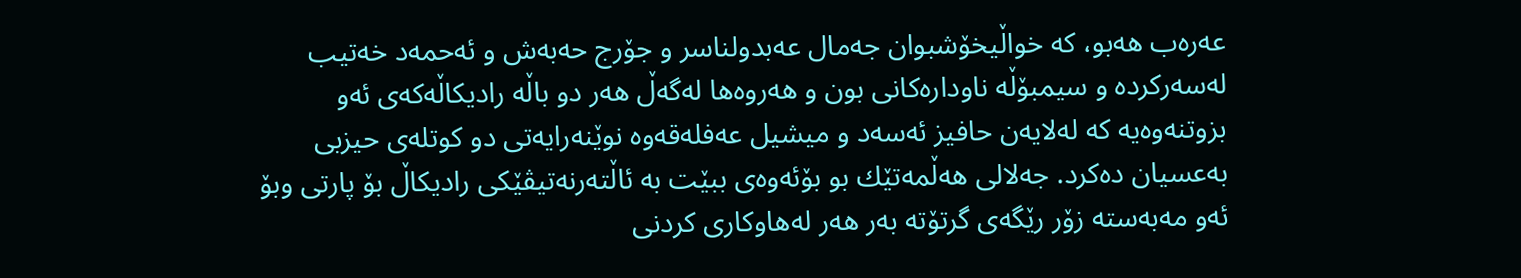عه‌ره‌ب هه‌بو، كه‌ خواڵیخۆشبوان جه‌مال عه‌بدولناسر و جۆرج حه‌به‌ش و ئه‌حمه‌د خه‌تیب له‌سه‌ركرده‌ و سیمبۆڵه‌ ناوداره‌كانی بون و هه‌روه‌ها له‌گه‌ڵ‌ هه‌ر دو باڵه‌ رادیكاڵه‌كه‌ی ئه‌و بزوتنه‌وه‌یه‌ كه‌ له‌لایه‌ن حافیز ئه‌سه‌د و میشیل عه‌فله‌قه‌وه‌ نوێنه‌رایه‌تی دو كوتله‌ی حیزبی به‌عسیان ده‌كرد. جه‌لالی هه‌ڵمه‌تێك بو بۆئه‌وه‌ی ببێت به‌ ئاڵته‌رنه‌تیڤێكی رادیكاڵ‌ بۆ پارتی وبۆ ئه‌و مه‌به‌سته‌ زۆر رێگه‌ی گرتۆته‌ به‌ر هه‌ر له‌هاوكاری كردنی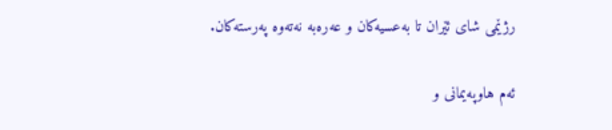رژێمی شای ئێران تا به‌عسیه‌كان و عه‌ره‌به‌ نه‌ته‌وه‌ په‌رسته‌كان.

ئه‌م هاوپه‌یمانی و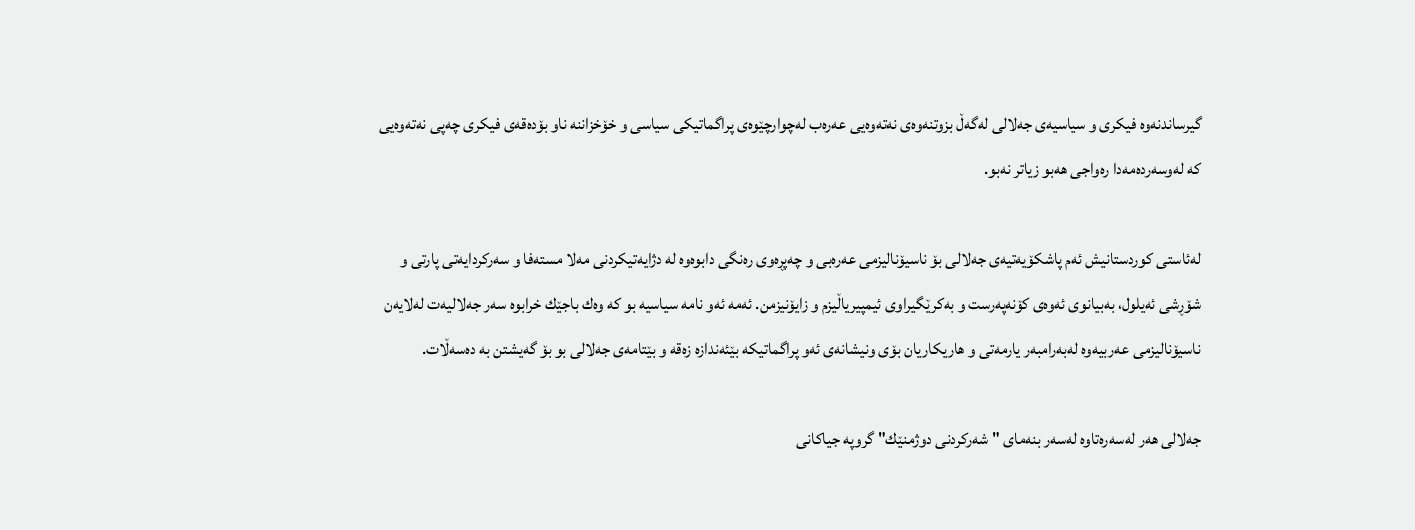گیرساندنه‌وه‌ فیكری و سیاسیه‌ی جه‌لالی له‌گه‌ڵ‌ بزوتنه‌وه‌ی نه‌ته‌وه‌یی عه‌ره‌ب له‌چوارچێوه‌ی پراگماتیكی سیاسی و خۆخزاننه‌ ناو بۆده‌قه‌ی فیكری چه‌پی نه‌ته‌وه‌یی كه‌ له‌وسه‌رده‌مه‌دا ره‌واجی هه‌بو زیاتر نه‌بو.

له‌ئاستی كوردستانیش ئه‌م پاشكۆیه‌تیه‌ی جه‌لالی بۆ ناسیۆنالیزمی عه‌ره‌بی و چه‌پڕه‌وی ره‌نگی دابوه‌وه‌ له‌ دژایه‌تیكردنی مه‌لا مسته‌فا و سه‌ركردایه‌تی پارتی و شۆڕشی ئه‌یلول، به‌بیانوی ئه‌وه‌ی كۆنه‌په‌رست و به‌كرێگیراوی ئیمپیریاڵیزم و زایۆنیزمن. ئه‌مه‌ ئه‌و نامه‌ سیاسیه‌ بو كه‌ وه‌ك باجێك خرابوه‌ سه‌ر جه‌لالیه‌ت له‌لایه‌ن ناسیۆنالیزمی عه‌ربیه‌وه‌ له‌به‌رامبه‌ر یارمه‌تی و هاریكاریان بۆی ونیشانه‌ی ئه‌و پراگماتیكه‌ بێئه‌ندازه‌ زه‌قه‌ و بێتامه‌ی جه‌لالی بو بۆ گه‌یشتن به‌ ده‌سه‌ڵات.

جه‌لالی هه‌ر له‌سه‌ره‌تاوه‌ له‌سه‌ر بنه‌مای "شه‌ركردنی دوژمنێك" گروپه‌ جیاكانی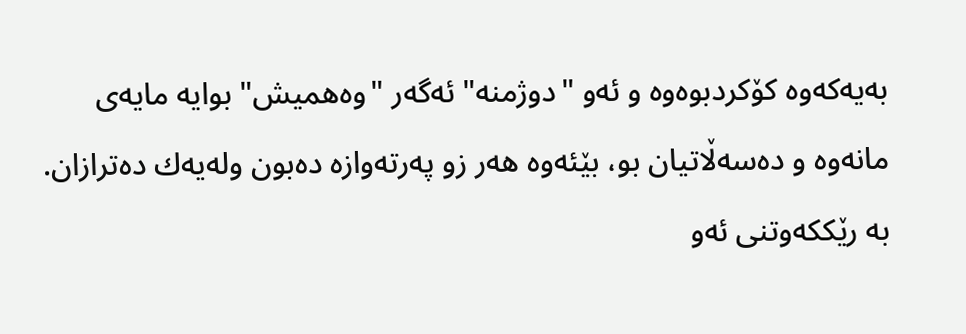به‌یه‌كه‌وه‌ كۆكردبوه‌وه‌ و ئه‌و "دوژمنه‌" ئه‌گه‌ر "وه‌همیش" بوایه‌ مایه‌ی مانه‌وه‌ و ده‌سه‌ڵاتیان بو، بێئه‌وه‌ هه‌ر زو په‌رته‌وازه‌ ده‌بون وله‌یه‌ك ده‌ترازان. به‌ رێككه‌وتنی ئه‌و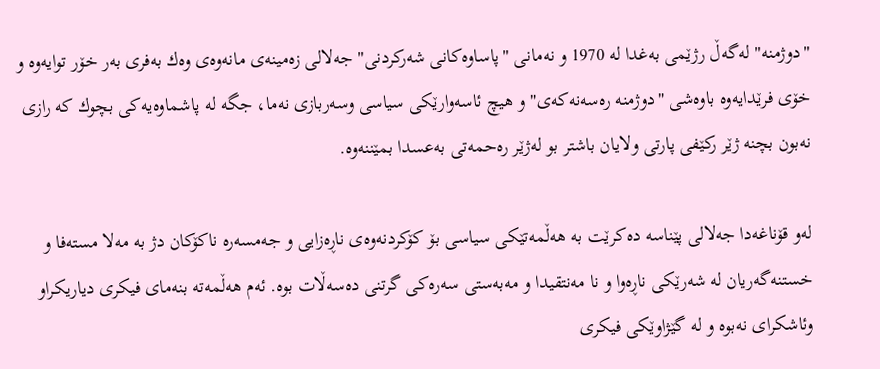"دوژمنه‌" له‌گه‌ڵ‌ رژێمی به‌غدا له‌ 1970 و نه‌مانی "پاساوه‌كانی شه‌ركردنی" جه‌لالی زه‌مینه‌ی مانه‌وه‌ی وه‌ك به‌فری به‌ر خۆر توایه‌وه‌ و خۆی فرێدایه‌وه‌ باوه‌شی "دوژمنه‌ ره‌سه‌نه‌كه‌ی" و هیچ ئاسه‌وارێكی سیاسی وسه‌ربازی نه‌ما، جگه‌ له‌ پاشماوه‌یه‌كی بچوك كه‌ رازی نه‌بون بچنه‌ ژێر ركێفی پارتی ولایان باشتر بو له‌ژێر ره‌حمه‌تی به‌عسدا بمێننه‌وه‌.

له‌و قۆناغه‌دا جه‌لالی پێناسه‌ ده‌كرێت به‌ هه‌ڵمه‌تێكی سیاسی بۆ كۆكردنه‌وه‌ی ناڕه‌زایی و جه‌مسه‌ره‌ ناكۆكان دژ به‌ مه‌لا مسته‌فا و خستنه‌گه‌ریان له‌ شه‌رێكی ناڕه‌وا و نا مه‌نتقیدا و مه‌به‌ستی سه‌ره‌كی گرتنی ده‌سه‌ڵات بوه‌. ئه‌م هه‌ڵمه‌ته‌ بنه‌مای فیكری دیاریكراو وئاشكرای نه‌بوه‌ و له‌ گێژاوێكی فیكری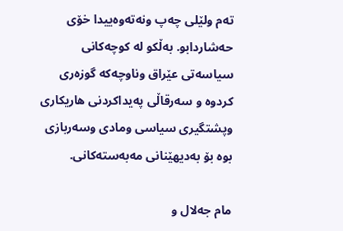ته‌م ولێلی چه‌پ ونه‌ته‌وه‌ییدا خۆی حه‌شاردابو. به‌ڵكو له‌ كوچه‌كانی سیاسه‌تی عێراق وناوچه‌كه‌ گوزه‌ری كردوه‌ و سه‌رقاڵی په‌یداكردنی هاریكاری وپشتگیری سیاسی ومادی وسه‌ربازی بوه‌ بۆ به‌دیهێنانی مه‌به‌سته‌كانی.

مام جه‌لال و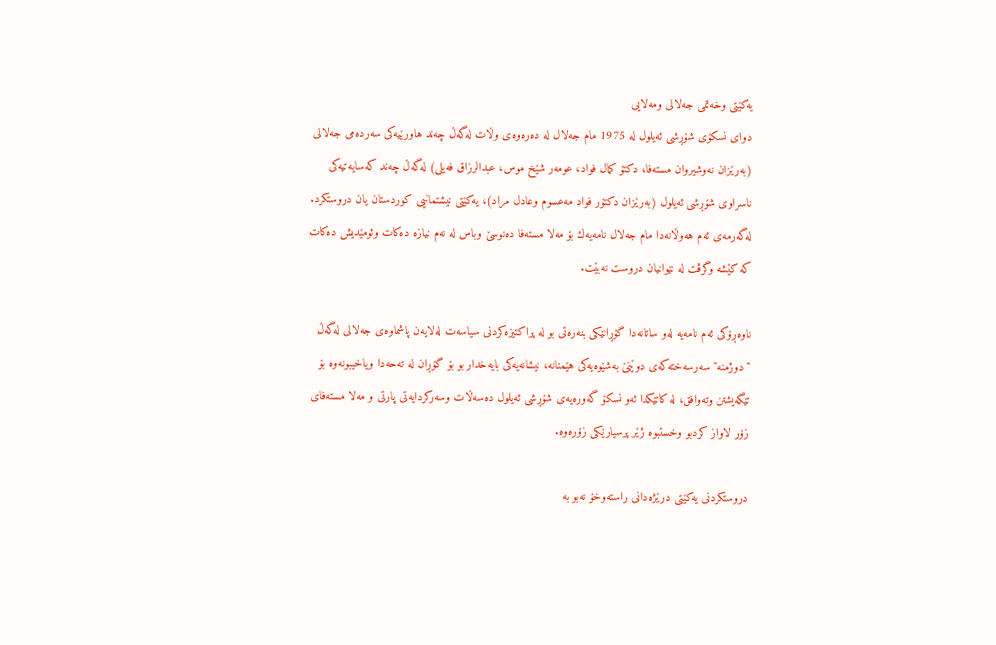یه‌كێتی وخه‌تمی جه‌لالی ومه‌لایی
دوای نسكۆی شۆڕشی ئه‌یلول له‌ 1975 مام جه‌لال له‌ ده‌ره‌وه‌ی وڵات له‌گه‌ڵ‌ چه‌ند هاورێیه‌كی سه‌رده‌می جه‌لالی (به‌رێزان نه‌وشیروان مسته‌فا، دكتۆ كمال فواد، عومه‌ر شێخ موس، عبدالرزاق فه‌یلی) له‌گه‌ڵ‌ چه‌ند كه‌سایه‌تیه‌كی ناسراوی شۆڕشی ئه‌یلول (به‌رێزان دكتۆر فواد مه‌عسوم وعادل مراد)، یه‌كێتی نیشتمانیی كوردستان یان دروستكرد. له‌گه‌رمه‌ی ئه‌م هه‌وڵانه‌دا مام جه‌لال نامه‌یه‌ك بۆ مه‌لا مسته‌فا ده‌نوسێ وباس له‌ نه‌م نیازه‌ ده‌كات وئومێدیش ده‌كات كه‌ كێشه‌ وگرڤت له‌ نێوانیان دروست نه‌بێت.

ناوه‌ڕۆكی ئه‌م نامه‌یه‌ له‌و ساتانه‌دا گۆڕانێكی بنه‌ره‌تی بو له‌ پراكتیزه‌كردنی سیاسه‌ت له‌لایه‌ن پاشماوه‌ی جه‌لالی له‌گه‌ڵ‌ "دوژمنه‌" سه‌رسه‌خته‌كه‌ی دوێنێ به‌شێوه‌یه‌كی هێمنانه‌، نیشانه‌یه‌كی بایه‌خدار بو بۆ گۆڕان له‌ ته‌حه‌دا ویاخیبونه‌وه‌ بۆ تێگه‌یشتن وته‌وافق، له‌ كاتێكدا ئه‌و نسكۆ گه‌وره‌یه‌ی شۆڕشی ئه‌یلول ده‌سه‌ڵات وسه‌ركردایه‌تی پارتی و مه‌لا مسته‌فای زۆر لاواز كردبو وخستبوه‌ ژێر پرسیارێكی زۆره‌وه‌.

دروستكردنی یه‌كێتی درێژه‌دانی راسته‌وخۆ نه‌بو به‌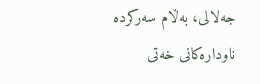جه‌لالی، به‌ڵام سه‌ركرده‌ ناوداره‌كانی خه‌تی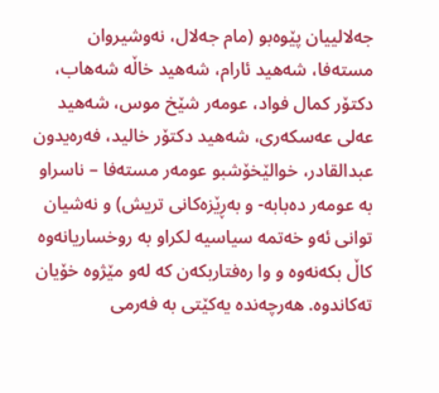جه‌لالییان پێوه‌بو (مام جه‌لال، نه‌وشیروان مسته‌فا، شه‌هید ئارام، شه‌هید خاڵه‌ شه‌هاب، دكتۆر كمال فواد، عومه‌ر شێخ موس، شه‌هید عه‌لی عه‌سكه‌ری، شه‌هید دكتۆر خالید، فه‌ره‌یدون عبدالقادر، خوالێخۆشبو عومه‌ر مسته‌فا – ناسراو به‌ عومه‌ر ده‌بابه‌- و به‌ڕێزه‌كانی تریش) و نه‌شیان توانی ئه‌و خه‌تمه‌ سیاسیه‌ لكراو به‌ روخساریانه‌وه‌ كاڵ بكه‌نه‌وه‌ و وا ره‌فتاربكه‌ن كه‌ له‌و مێژوه‌ خۆیان ته‌كاندوه‌. هه‌رچه‌نده‌ یه‌كێتی به‌ فه‌رمی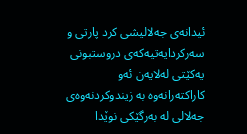ئیدانه‌ی جه‌لالیشی كرد پارتی و سه‌ركردایه‌تیه‌كه‌ی دروستبونی یه‌كێتی له‌لایه‌ن ئه‌و كاراكته‌رانه‌وه‌ به‌ زیندوكردنه‌وه‌ی جه‌لالی له‌ به‌رگێكی نوێدا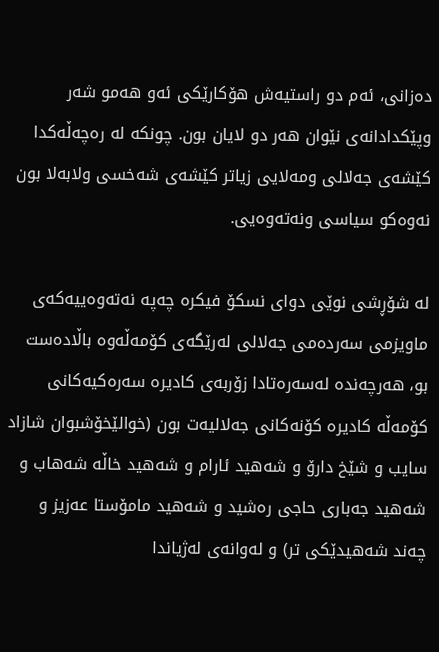ده‌زانی، ئه‌م دو راستیه‌ش هۆكارێكی ئه‌و هه‌مو شه‌ر وپێكدادانه‌ی نێوان هه‌ر دو لایان بون. چونكه‌ له‌ ره‌چه‌ڵه‌كدا كێشه‌ی جه‌لالی ومه‌لایی زیاتر كێشه‌ی شه‌خسی ولابه‌لا بون نه‌وه‌كو سیاسی ونه‌ته‌وه‌یی.

له‌ شۆڕشی نوێی دوای نسكۆ فیكره‌ چه‌په‌ نه‌ته‌وه‌ییه‌كه‌ی ماویزمی سه‌رده‌می جه‌لالی له‌رێگه‌ی كۆمه‌ڵه‌وه‌ باڵاده‌ست بو، هه‌رچه‌نده‌ له‌سه‌ره‌تادا زۆربه‌ی كادیره‌ سه‌ره‌كیه‌كانی كۆمه‌ڵه‌ كادیره‌ كۆنه‌كانی جه‌لالیه‌ت بون (خوالێخۆشبوان شازاد سایب و شێخ دارۆ و شه‌هید ئارام و شه‌هید خاڵه‌ شه‌هاب و شه‌هید جه‌باری حاجی ره‌شید و شه‌هید مامۆستا عه‌زیز و چه‌ند شه‌هیدێكی تر) و له‌وانه‌ی له‌ژیاندا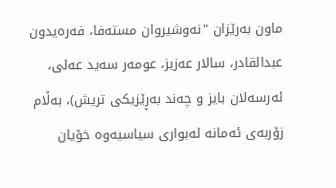ماون به‌رێزان "نه‌وشیروان مسته‌فا، فه‌ره‌یدون عبدالقادر، سالار عه‌زیز، عومه‌ر سه‌ید عه‌لی، ئه‌رسه‌لان بایز و چه‌ند به‌ڕێزیكی تریش)، به‌ڵام زۆربه‌ی ئه‌مانه‌ له‌بواری سیاسیه‌وه‌ خۆیان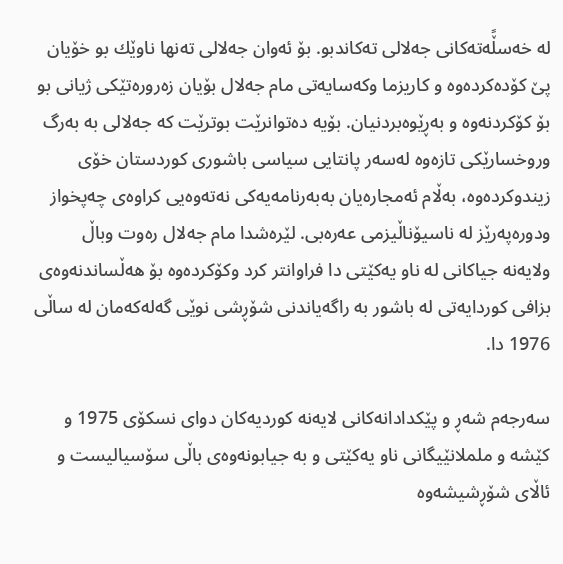له‌ خه‌سڵًه‌ته‌كانی جه‌لالی ته‌كاندبو. بۆ ئه‌وان جه‌لالی ته‌نها ناوێك بو خۆیان پێ كۆده‌كرده‌وه‌ و كاریزما وكه‌سایه‌تی مام جه‌لال بۆیان زه‌روره‌تێكی ژیانی بو بۆ كۆكردنه‌وه‌ و به‌ڕێوه‌بردنیان. بۆیه‌ ده‌توانرێت بوترێت كه‌ جه‌لالی به‌ به‌رگ وروخسارێكی تازه‌وه‌ له‌سه‌ر پانتایی سیاسی باشوری كوردستان خۆی زیندوكرده‌وه‌، به‌ڵام ئه‌مجاره‌یان به‌به‌رنامه‌یه‌كی نه‌ته‌وه‌یی كراوه‌ی چه‌پخواز ودوره‌په‌رێز له‌ ناسیۆناڵیزمی عه‌ره‌بی. لێره‌شدا مام جه‌لال ره‌وت وباڵ ولایه‌نه‌ جیاكانی له‌ ناو یه‌كێتی دا فراوانتر كرد وكۆكرده‌وه‌ بۆ هه‌ڵساندنه‌وه‌ی بزافی كوردایه‌تی له‌ باشور به‌ راگه‌یاندنی شۆڕشی نوێی گه‌له‌كه‌مان له‌ ساڵی 1976 دا.

سه‌رجه‌م شه‌ڕ و پێكدادانه‌كانی لایه‌نه‌ كوردیه‌كان دوای نسكۆی 1975 و كێشه‌ و ململانێیگانی ناو یه‌كێتی و به‌ جیابونه‌وه‌ی باڵی سۆسیالیست و ئاڵای شۆڕشیشه‌وه‌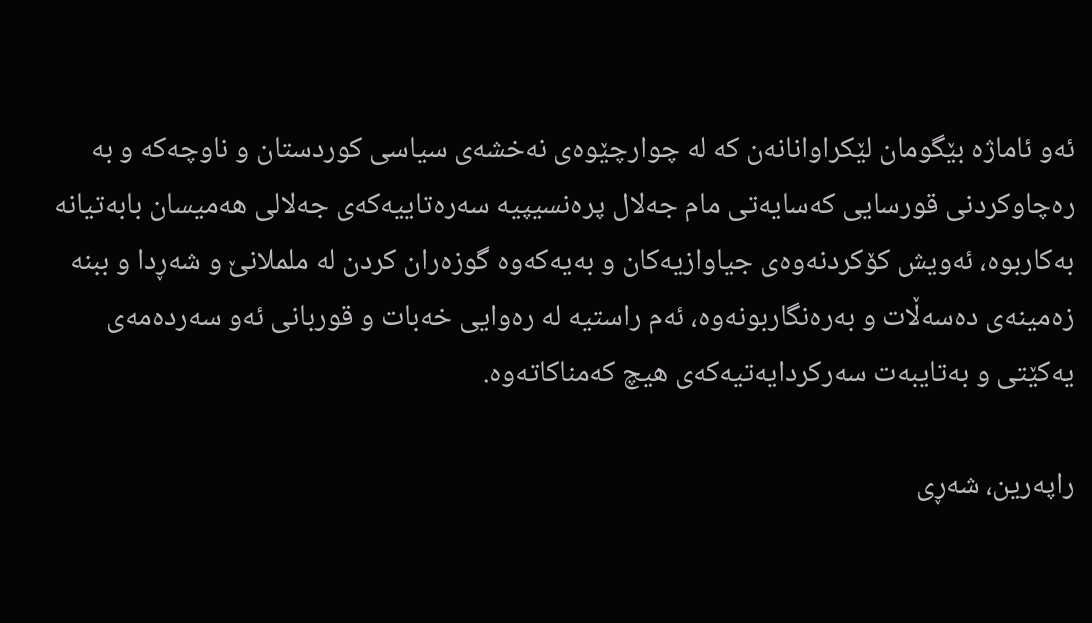ئه‌و ئاماژه‌ بێگومان لێكراوانانه‌ن كه‌ له‌ چوارچێوه‌ی نه‌خشه‌ی سیاسی كوردستان و ناوچه‌كه‌ و به‌ ره‌چاوكردنی قورسایی كه‌سایه‌تی مام جه‌لال پره‌نسیپیه‌ سه‌ره‌تاییه‌كه‌ی جه‌لالی هه‌میسان بابه‌تیانه‌ به‌كاربوه‌، ئه‌ویش كۆكردنه‌وه‌ی جیاوازیه‌كان و به‌یه‌كه‌وه‌ گوزه‌ران كردن له‌ ململانێ و شه‌ڕدا و ببنه‌ زه‌مینه‌ی ده‌سه‌ڵات و به‌ره‌نگاربونه‌وه‌، ئه‌م راستیه‌ له‌ ره‌وایی خه‌بات و قوربانی ئه‌و سه‌رده‌مه‌ی یه‌كێتی و به‌تایبه‌ت سه‌ركردایه‌تیه‌كه‌ی هیچ كه‌مناكاته‌وه‌.

راپه‌رین، شه‌ڕی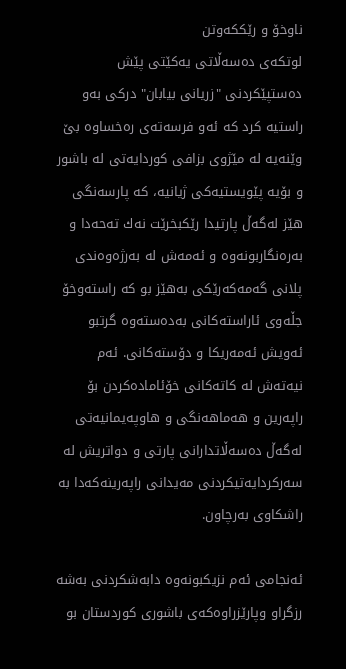ناوخۆ و رێككه‌وتن
لوتكه‌ی ده‌سه‌ڵاتی یه‌كێتی پێش ده‌ستپێكردنی "زریانی بیابان" دركی به‌و راستیه‌ كرد كه‌ ئه‌و فرسه‌ته‌ی ره‌خساوه‌ بێ وێنه‌یه‌ له‌ مێژوی بزافی كوردایه‌تی له‌ باشور و بۆیه‌ پێویستیه‌كی ژیانیه‌، كه‌ پارسه‌نگی هێز له‌گه‌ڵ‌ پارتیدا رێكبخرێت نه‌ك ته‌حه‌دا و به‌ره‌نگاربونه‌وه‌ و ئه‌مه‌ش له‌ به‌رژه‌وه‌ندی پلانی گه‌مه‌كه‌رێكی به‌هێز بو كه‌ راسته‌وخۆ جڵه‌وی ئاراسته‌كانی به‌ده‌سته‌وه‌ گرتبو ئه‌ویش ئه‌مه‌ریكا و دۆسته‌كانی. ئه‌م نیه‌ته‌ش له‌ كاته‌كانی خۆئاماده‌كردن بۆ راپه‌رین و هه‌ماهه‌نگی و هاوپه‌یمانیه‌تی له‌گه‌ڵ‌ ده‌سه‌ڵاتدارانی پارتی و دواتریش له‌ سه‌ركردایه‌تیكردنی مه‌یدانی راپه‌رینه‌كه‌دا به‌ راشكاوی به‌رچاون.

ئه‌نجامی ئه‌م نزیكبونه‌وه‌ دابه‌شكردنی به‌شه‌ رزگراو وپارێزراوه‌كه‌ی باشوری كوردستان بو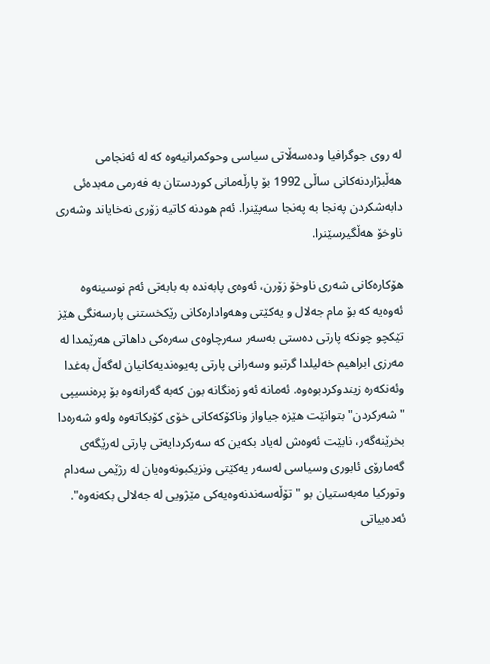له‌ روی جوگرافیا وده‌سه‌ڵاتی سیاسی وحوكمرانیه‌وه‌ كه‌ له‌ ئه‌نجامی هه‌ڵبژاردنه‌كانی ساڵی 1992 بۆ پارڵه‌مانی كوردستان به‌ فه‌رمی مه‌بده‌ئی دابه‌شكردن په‌نجا به‌ په‌نجا سه‌پێنرا. ئه‌م هودنه‌ كاتیه‌ زۆری نه‌خایاند وشه‌ری ناوخۆ هه‌ڵگیرسێنرا.

هۆكاره‌كانی شه‌ری ناوخۆ زۆرن، ئه‌وه‌ی پابه‌نده‌ به‌ بابه‌تی ئه‌م نوسینه‌وه‌ ئه‌وه‌یه‌ كه‌ بۆ مام جه‌لال و یه‌كێتی وهه‌واداره‌كانی رێكخستنی پارسه‌نگی هێز تێكچو چونكه‌ پارتی ده‌ستی به‌سه‌ر سه‌رچاوه‌ی سه‌ره‌كی داهاتی هه‌رێمدا له‌ مه‌رزی ابراهیم خه‌لیلدا گرتبو وسه‌رانی پارتی په‌یوه‌ندیه‌كانیان له‌گه‌ڵ‌ به‌غدا وئه‌نكه‌ره‌ زیندوكردبوه‌وه‌. ئه‌مانه‌ ئه‌و زه‌نگانه‌ بون كه‌به‌ گه‌رانه‌وه‌ بۆ پره‌نسیپی "شه‌ركردن" بتوانێت هێزه‌ جیاواز وناكۆكه‌كانی خۆی كۆبكاته‌وه‌ وله‌و شه‌ره‌دا بخرێنه‌گه‌ر، نابێت ئه‌وه‌ش له‌یاد بكه‌ین كه‌ سه‌ركردایه‌تی پارتی له‌رێگه‌ی گه‌مارۆی ئابوری وسیاسی له‌سه‌ر یه‌كێتی ونزیكبونه‌وه‌یان له‌ رژێمی سه‌دام وتوركیا مه‌به‌ستیان بو "تۆڵه‌سه‌ندنه‌وه‌یه‌كی مێژویی له‌ جه‌لالی بكه‌نه‌وه‌". ئه‌ده‌بیاتی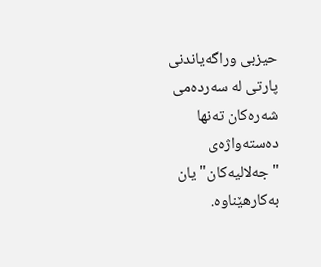حیزبی وراگه‌یاندنی پارتی له‌ سه‌رده‌می شه‌ره‌كان ته‌نها ده‌سته‌واژه‌ی "جه‌لالیه‌كان" یان به‌كارهێناوه‌.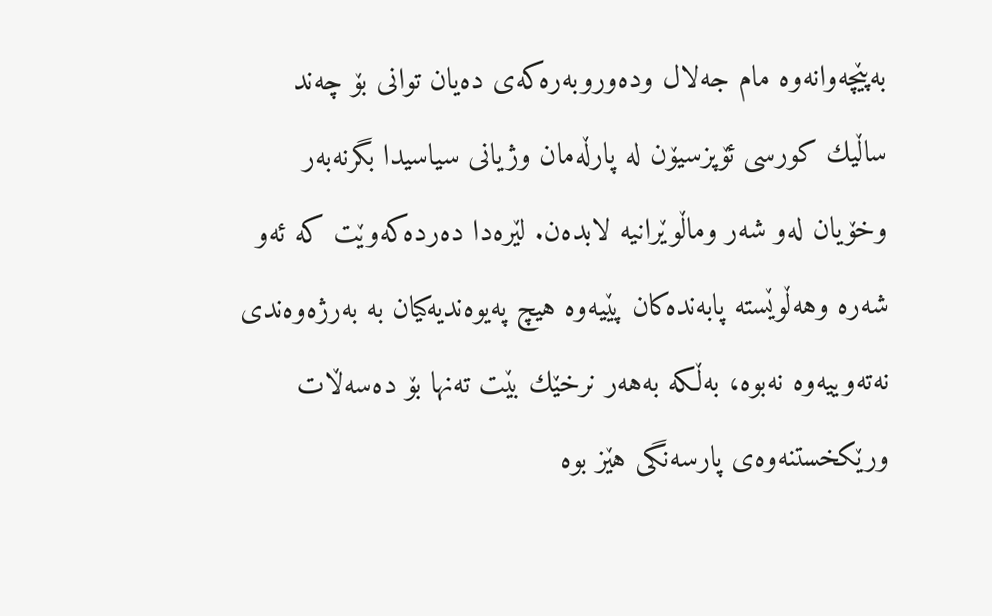به‌پێچه‌وانه‌وه‌ مام جه‌لال وده‌وروبه‌ره‌كه‌ی ده‌یان توانی بۆ چه‌ند ساڵیك كورسی ئۆپزسیۆن له‌ پارڵه‌مان وژیانی سیاسیدا بگرنه‌به‌ر وخۆیان له‌و شه‌ر وماڵوێرانیه‌ لابده‌ن. لێره‌دا ده‌رده‌كه‌وێت كه‌ ئه‌و شه‌ره‌ وهه‌ڵوێسته‌ پابه‌نده‌كان پێیه‌وه‌ هیچ په‌یوه‌ندیه‌كیان به‌ به‌رژه‌وه‌ندی نه‌ته‌وییه‌وه‌ نه‌بوه‌، به‌ڵكه‌ به‌هه‌ر نرخێك بێت ته‌نها بۆ ده‌سه‌ڵات ورێكخستنه‌وه‌ی پارسه‌نگی هێز بوه‌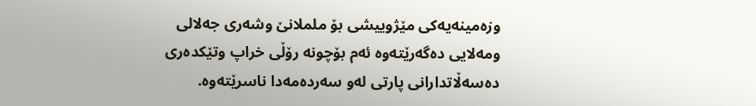وزه‌مینه‌یه‌كی مێژوییشی بۆ ململانێ وشه‌ری جه‌لالی ومه‌لایی ده‌گه‌رێته‌وه‌ ئه‌م بۆچونه‌ رۆڵی خراپ وتێكده‌ری ده‌سه‌ڵاتدارانی پارتی له‌و سه‌رده‌مه‌دا ناسرێته‌وه‌.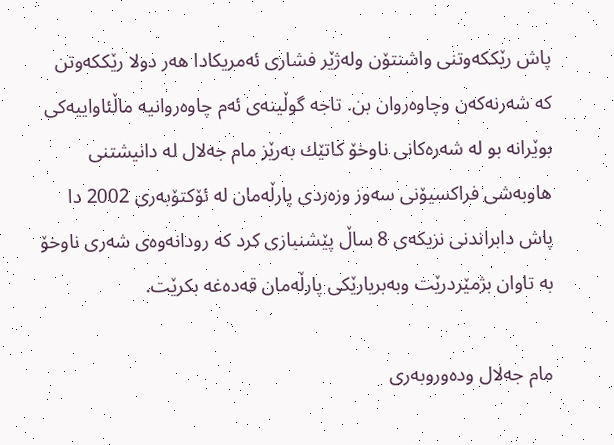پاش رێككه‌وتنی واشنتۆن وله‌ژێر فشاری ئه‌مریكادا هه‌ر دولا رێككه‌وتن كه‌ شه‌رنه‌كه‌ن وچاوه‌روان بن. تاجه‌ گوڵینه‌ی ئه‌م چاوه‌روانیه‌ ماڵئاواییه‌كی بوێرانه‌ بو له‌ شه‌ره‌كانی ناوخۆ كاتێك به‌رێز مام جه‌لال له‌ دانیشتنی هاوبه‌شی فراكسیۆنی سه‌وز وزه‌ردی پارڵه‌مان له‌ ئۆكتۆبه‌ری 2002 دا پاش دابراندنی نزیكه‌ی 8 ساڵ‌ پێشنیازی كرد كه‌ رودانه‌وه‌ی شه‌ری ناوخۆ به‌ تاوان بژمێردرێت وبه‌بریارێكی پارڵه‌مان قه‌ده‌غه‌ بكرێت.

مام جه‌لال وده‌وروبه‌ری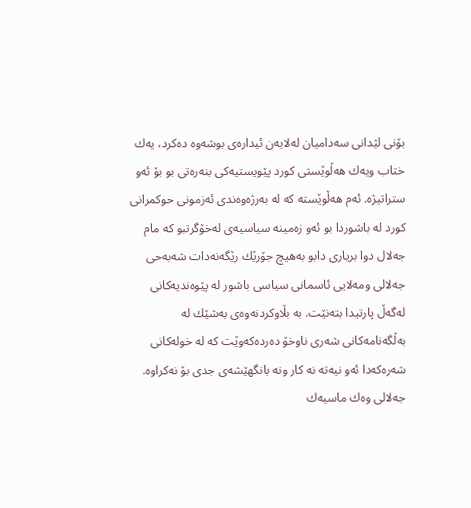بۆنی لێدانی سه‌دامیان له‌لایه‌ن ئیداره‌ی بوشه‌وه‌ ده‌كرد، یه‌ك ختاب ویه‌ك هه‌ڵوێستی كورد پێویستیه‌كی بنه‌ره‌تی بو بۆ ئه‌و ستراتیژه‌. ئه‌م هه‌ڵوێسته‌ كه‌ له‌ به‌رژه‌وه‌ندی ئه‌زمونی حوكمرانی كورد له‌ باشوردا بو ئه‌و زه‌مینه‌ سیاسیه‌ی له‌خۆگرتبو كه‌ مام جه‌لال دوا بریاری دابو به‌هیچ جۆرێك رێگه‌نه‌دات شه‌به‌حی جه‌لالی ومه‌لایی ئاسمانی سیاسی باشور له‌ پێوه‌ندیه‌كانی له‌گه‌ڵ‌ پارتیدا بته‌نێت. به‌ بڵاوكردنه‌وه‌ی به‌شێك له‌ به‌ڵگه‌نامه‌كانی شه‌ری ناوخۆ ده‌رده‌كه‌وێت كه‌ له‌ خوله‌كانی شه‌ره‌كه‌دا ئه‌و نیه‌ته‌ نه‌ كار ونه‌ بانگهێشه‌ی جدی بۆ نه‌كراوه‌. جه‌لالی وه‌ك ماسیه‌ك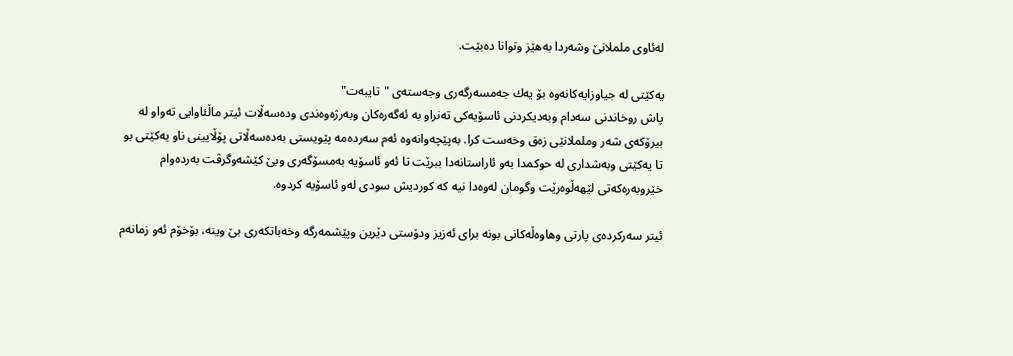له‌ئاوی ململانێ وشه‌ردا به‌هێز وتوانا ده‌بێت.

یه‌كێتی له‌ جیاوزایه‌كانه‌وه‌ بۆ یه‌ك جه‌مسه‌رگه‌ری وجه‌سته‌ی "تایبه‌ت"
پاش روخاندنی سه‌دام وبه‌دیكردنی ئاسۆیه‌كی ته‌نراو به‌ ئه‌گه‌ره‌كان وبه‌رژه‌وه‌ندی وده‌سه‌ڵات ئیتر ماڵئاوایی ته‌واو له‌ بیرۆكه‌ی شه‌ر وململانێی زه‌ق وخه‌ست كرا. به‌پێچه‌وانه‌وه‌ ئه‌م سه‌رده‌مه‌ پێویستی به‌ده‌سه‌ڵاتی پۆڵایینی ناو یه‌كێتی بو تا یه‌كێتی وبه‌شداری له‌ حوكمدا به‌و ئاراستانه‌دا ببرێت تا ئه‌و ئاسۆیه‌ به‌مسۆگه‌ری وبێ كێشه‌وگرڤت به‌رده‌وام خێروبه‌ره‌كه‌تی لێهه‌ڵوه‌رێت وگومان له‌وه‌دا نیه‌ كه‌ كوردیش سودی له‌و ئاسۆیه‌ كردوه‌.

ئیتر سه‌ركرده‌ی پارتی وهاوه‌ڵه‌كانی بونه‌ برای ئه‌زیز ودۆستی دێرین وپێشمه‌رگه‌ وخه‌باتكه‌ری بێ وینه‌، بۆخۆم ئه‌و زمانه‌م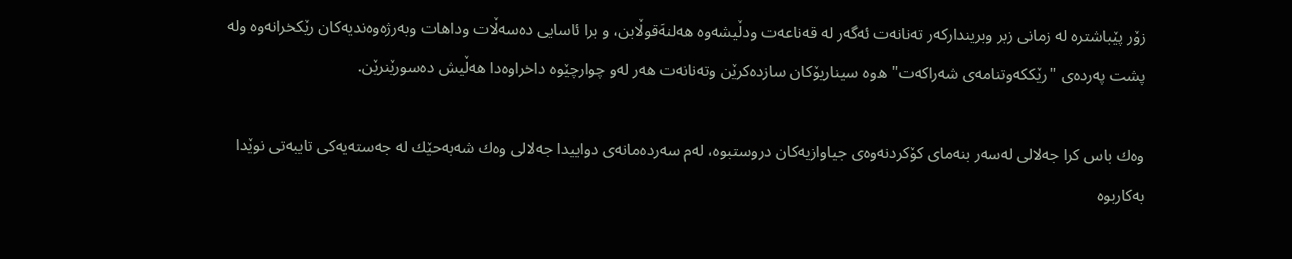زۆر پێباشتره‌ له‌ زمانی زبر وبرینداركه‌ر ته‌نانه‌ت ئه‌گه‌ر له‌ قه‌ناعه‌ت ودڵیشه‌وه‌ هه‌لنه‌َقوڵابن، و برا ئاسایی ده‌سه‌ڵات وداهات وبه‌رژه‌وه‌ندیه‌كان رێكخرانه‌وه‌ وله‌ پشت په‌رده‌ی "رێككه‌وتنامه‌ی شه‌راكه‌ت" ه‌وه‌ سیناریۆكان سازده‌كرێن وته‌نانه‌ت هه‌ر له‌و چوارچێوه‌ داخراوه‌دا هه‌ڵیش ده‌سورێنرێن.

وه‌ك باس كرا جه‌لالی له‌سه‌ر بنه‌مای كۆكردنه‌وه‌ی جیاوازیه‌كان دروستبوه‌، له‌م سه‌رده‌مانه‌ی دواییدا جه‌لالی وه‌ك شه‌به‌حێك له‌ جه‌سته‌یه‌كی تایبه‌تی نوێدا به‌كاربوه‌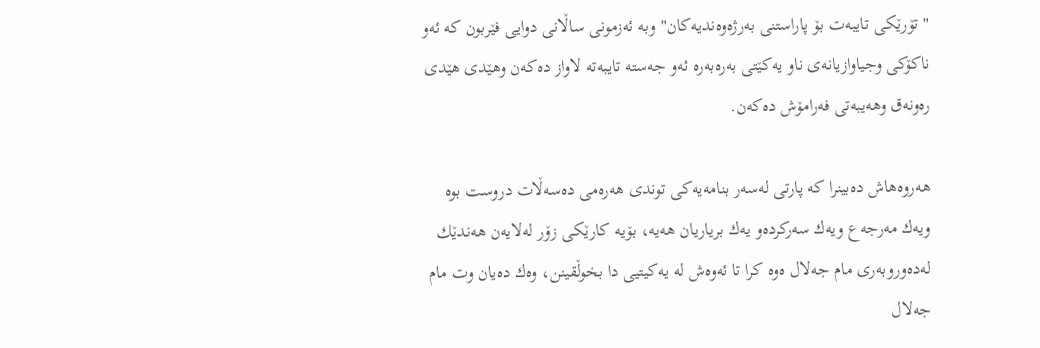" تۆرێكی تایبه‌ت بۆ پاراستنی به‌رژه‌وه‌ندیه‌كان" وبه‌ ئه‌زمونی ساڵانی دوایی فێربون كه‌ ئه‌و ناكۆكی وجیاوازیانه‌ی ناو یه‌كێتی به‌ره‌به‌ره‌ ئه‌و جه‌سته‌ تایبه‌ته‌ لاواز ده‌كه‌ن وهێدی هێدی ره‌ونه‌ق وهه‌یبه‌تی فه‌رامۆش ده‌كه‌ن.

هه‌روه‌هاش ده‌بینرا كه‌ پارتی له‌سه‌ر بنامه‌یه‌كی توندی هه‌ره‌می ده‌سه‌ڵات دروست بوه‌ ویه‌ك مه‌رجه‌ع ویه‌ك سه‌ركرده‌و یه‌ك بریاریان هه‌یه‌، بۆیه‌ كارێكی زۆر له‌لایه‌ن هه‌ندێك له‌ده‌وروبه‌ری مام جه‌لال ه‌وه‌ كرا تا ئه‌وه‌ش له‌ یه‌كیتیی دا بخوڵقینن، وه‌ك ده‌یان وت مام جه‌لال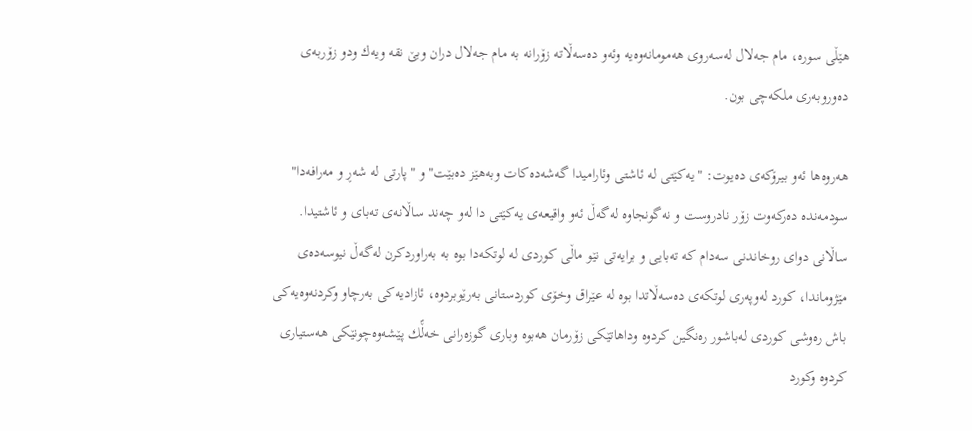هێڵی سوره‌، مام جه‌لال له‌سه‌روی هه‌مومانه‌وه‌یه‌ وئه‌و ده‌سه‌ڵاته‌ زۆرانه‌ به‌ مام جه‌لال دران وبێ نقه‌ ویه‌ك ودو زۆربه‌ی ده‌وروبه‌ری ملكه‌چی بون.

هه‌روه‌ها ئه‌و بیرۆكه‌ی ده‌یوت: "یه‌كێتی له‌ ئاشتی وئارامیدا گه‌شه‌ده‌كات وبه‌هێز ده‌بێت" و "پارتی له‌ شه‌ڕ و مه‌رافه‌دا" سودمه‌نده‌ ده‌ركه‌وت زۆر نادروست و نه‌گونجاوه‌ له‌گه‌ڵ‌ ئه‌و واقیعه‌ی یه‌كێتی دا له‌و چه‌ند ساڵانه‌ی ته‌بای و ئاشتیدا. ساڵانی دوای روخاندنی سه‌دام كه‌ ته‌بایی و برایه‌تی نێو ماڵی كوردی له‌ لوتكه‌دا بوه‌ به‌ به‌راوردكرن له‌گه‌ڵ‌ نیوسه‌ده‌ی مێژوماندا، كورد له‌وپه‌ری لوتكه‌ی ده‌سه‌ڵاتدا بوه‌ له‌ عێراق وخۆی كوردستانی به‌رێوبردوه‌، ئازادیه‌كی به‌رچاو وكردنه‌وه‌یه‌كی باش ره‌وشی كوردی له‌باشور ره‌نگین كردوه‌ وداهاتێكی زۆرمان هه‌بوه‌ وباری گوزه‌رانی خه‌ڵًك پێشه‌وه‌چونێكی هه‌ستیاری كردوه‌ وكورد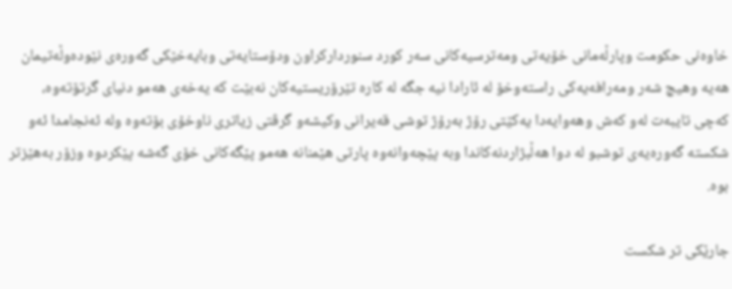خاوه‌نی حكومت وپارڵه‌مانی خۆیه‌تی ومه‌ترسیه‌كانی سه‌ر كورد سنورداركراون ودۆستایه‌تی وبایه‌خێكی گه‌وره‌ی نێوده‌وڵه‌تیمان هه‌یه‌ وهیچ شه‌ر ومه‌رافه‌یه‌كی راسته‌وخۆ له‌ ئارادا نیه‌ جگه‌ له‌ كاره‌ تێرۆریستیه‌كان نه‌بێت كه‌ یه‌خه‌ی هه‌مو دنیای گرتۆته‌وه‌، كه‌چی تایبه‌ت له‌و كه‌ش وهه‌وایه‌دا یه‌كێتی رۆژ به‌رۆژ توشی قه‌یرانی وكیشه‌و گرڤتی زیاتری ناوخۆی بۆته‌وه‌ وله‌ ئه‌نجامدا ئه‌و شكسته‌ گه‌وره‌یه‌ی توشبو له‌ دوا هه‌ڵبژاردنه‌كاندا وبه‌ پێچه‌وانه‌وه‌ پارتی هێمنانه‌ هه‌مو پێگه‌كانی خۆی گه‌شه‌ پێكردوه‌ وزۆر به‌هێزتر بوه‌.

جارێكی تر شكست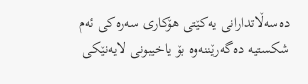ده‌سه‌ڵاتدارانی یه‌كێتی هۆكاری سه‌ره‌كی ئه‌م شكستیه‌ ده‌گه‌رێننه‌وه‌ بۆ یاخیبونی لایه‌نێكی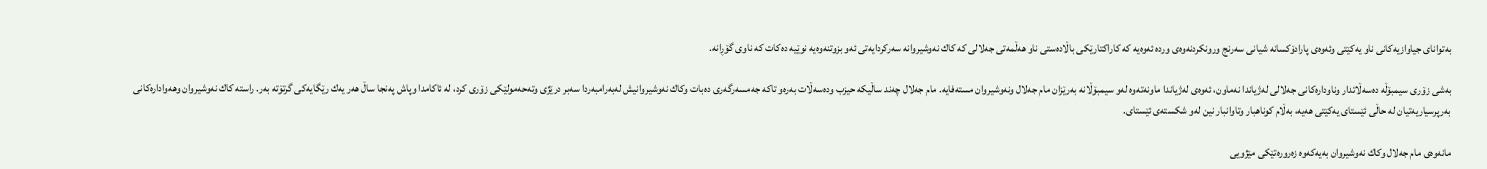به‌توانای جیاوازیه‌كانی ناو یه‌كێتی وئه‌وه‌ی پارادۆكسانه‌ شیانی سه‌رنج ورونكردنه‌وه‌ی ورده‌ ئه‌وه‌یه‌ كه‌ كاراكتارێكی باڵاده‌ستی ناو هه‌ڵمه‌تی جه‌لالی كه‌ كاك نه‌وشیروانه‌ سه‌ركردایه‌تی ئه‌و بزوتنه‌وه‌یه‌ نوێیه‌ ده‌كات كه‌ ناوی گۆڕانه‌.

به‌شی زۆری سیمبۆڵه‌ ده‌سه‌ڵاتدار وناوداره‌كانی جه‌لالی له‌ژیاندا نه‌ماون، ئه‌وه‌ی له‌ژیاندا ماونه‌ته‌وه‌ له‌و سیمبۆڵانه‌ به‌رێزان مام جه‌لال ونه‌وشیروان مسته‌فایه‌. مام جه‌لال چه‌ند ساڵیكه‌ حیزب وده‌سه‌ڵات به‌ره‌و تاكه‌ جه‌مسه‌رگه‌ری ده‌بات وكاك نه‌وشیروانیش له‌به‌رامبه‌ردا سه‌بر درێژی وته‌حه‌مولێكی زۆری كرد، له‌ ئاكامدا وپاش په‌نجا ساڵ‌ هه‌ر یه‌ك رێگایه‌كی گرتۆته‌ به‌ر. راسته‌ كاك نه‌وشیروان وهه‌واداره‌كانی به‌رپرسیاریه‌تیان له‌ حاڵی ئێستای یه‌كێتی هه‌یه‌، به‌ڵام كوناهبار وتاوانبار نین له‌و شكسته‌ی ئێستای.

مانه‌وه‌ی مام جه‌لال وكاك نه‌وشیروان به‌یه‌كه‌وه‌ زه‌روره‌تێكی مێژویی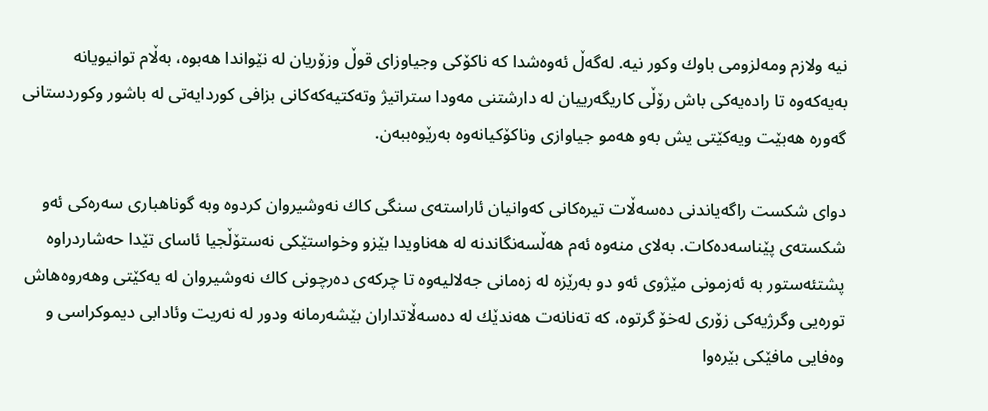نیه‌ ولازم ومه‌لزومی باوك وكور نیه‌. له‌گه‌ڵ‌ ئه‌وه‌شدا كه‌ ناكۆكی وجیاوزای قوڵ‌ وزۆریان له‌ نێواندا هه‌بوه‌، به‌ڵام توانیویانه‌ به‌یه‌كه‌وه‌ تا راده‌یه‌كی باش رۆڵی كاریگه‌رییان له‌ دارشتنی مه‌ودا ستراتیژ وته‌كتیه‌كه‌كانی بزافی كوردایه‌تی له‌ باشور وكوردستانی گه‌وره‌ هه‌بێت ویه‌كێتی یش به‌و هه‌مو جیاوازی وناكۆكیانه‌وه‌ به‌رێوه‌ببه‌ن.

دوای شكست راگه‌یاندنی ده‌سه‌ڵات تیره‌كانی كه‌وانیان ئاراسته‌ی سنگی كاك نه‌وشیروان كردوه‌ وبه‌ گوناهباری سه‌ره‌كی ئه‌و شكسته‌ی پێناسه‌ده‌كات. به‌لای منه‌وه‌ ئه‌م هه‌ڵسه‌نگاندنه‌ له‌ هه‌ناویدا بێزو وخواستێكی نه‌ستۆڵجیا ئاسای تێدا حه‌شاردراوه‌ پشتئه‌ستور به‌ ئه‌زمونی مێژوی ئه‌و دو به‌رێزه‌ له‌ زه‌مانی جه‌لالیه‌وه‌ تا چركه‌ی ده‌رچونی كاك نه‌وشیروان له‌ یه‌كێتی وهه‌روه‌هاش توره‌یی وگرژیه‌كی زۆری له‌خۆ گرتوه‌، كه‌ ته‌نانه‌ت هه‌ندێك له‌ ده‌سه‌ڵاتداران بێشه‌رمانه‌ ودور له‌ نه‌ریت وئادابی دیموكراسی و وه‌فایی مافێكی بێره‌وا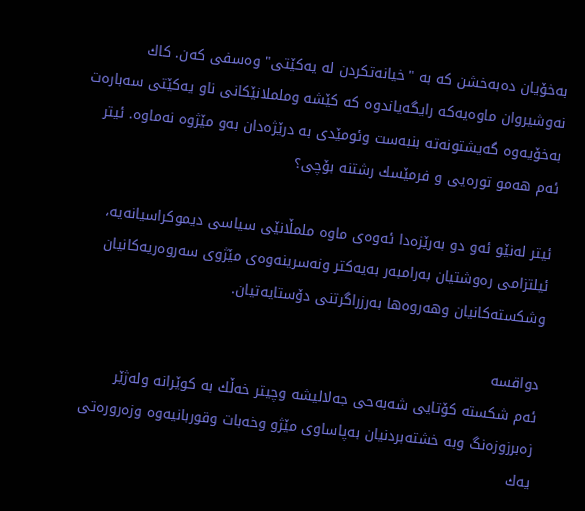به‌خۆیان ده‌به‌خشن كه‌ به‌ "خیانه‌تكردن له‌ یه‌كێتی" وه‌سفی كه‌ن. كاك نه‌وشیروان ماوه‌یه‌كه‌ رایگه‌یاندوه‌ كه‌ كێشه‌ وململانێكانی ناو یه‌كێتی سه‌باره‌ت به‌خۆیه‌وه‌ گه‌یشتونه‌ته‌ بنبه‌ست وئومێدی به‌ درێژه‌دان به‌و مێژوه‌ نه‌ماوه‌. ئیتر ئه‌م هه‌مو توره‌یی و فرمێسك رشتنه‌ بۆچی؟

ئیتر له‌نێو ئه‌و دو به‌رێزه‌دا ئه‌وه‌ی ماوه‌ ملمڵانێی سیاسی دیموكراسیانه‌یه‌، ئیلتزامی ره‌وشتیان به‌رامبه‌ر به‌یه‌كتر ونه‌سرینه‌وه‌ی مێژوی سه‌روه‌ریه‌كانیان وشكسته‌كانیان وهه‌روه‌ها به‌رزراگرتنی دۆستایه‌تیان.

دواقسه‌
ئه‌م شكسته‌ كۆتایی شه‌به‌حی جه‌لالیشه‌ وچیتر خه‌ڵك به‌ كوێرانه‌ وله‌ژێر زه‌برزوزه‌نگ وبه‌ خشته‌بردنیان به‌پاساوی مێژو وخه‌بات وقوربانیه‌وه‌ وزه‌روره‌تی یه‌ك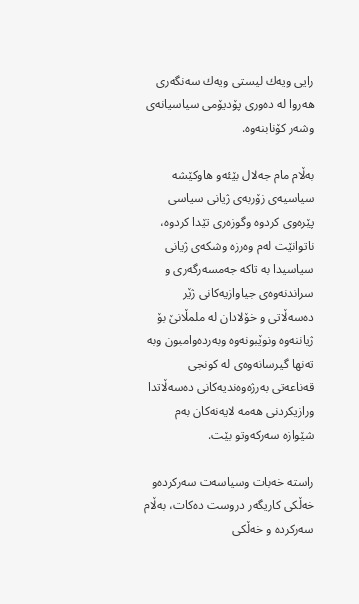رایی ویه‌ك لیستی ویه‌ك سه‌نگه‌ری هه‌روا له‌ ده‌وری پۆدیۆمی سیاسیانه‌ی وشه‌ر كۆنابنه‌وه‌.

به‌ڵام مام جه‌لال بێئه‌و هاوكێشه‌ سیاسیه‌ی زۆربه‌ی ژیانی سیاسی پێره‌وی كردوه‌ وگوزه‌ری تێدا كردوه‌، ناتوانێت له‌م وه‌رزه‌ وشكه‌ی ژیانی سیاسیدا به‌ تاكه‌ جه‌مسه‌رگه‌ری و سراندنه‌وه‌ی جیاوازیه‌كانی ژێر ده‌سه‌ڵاتی و خۆلادان له‌ ملمڵانێ بۆ ژیاننه‌وه‌ ونوێبونه‌وه‌ وبه‌رده‌وامبون وبه‌ ته‌نها گیرسانه‌وه‌ی له‌ كونجی قه‌ناعه‌تی به‌رژه‌وه‌ندیه‌كانی ده‌سه‌ڵاتدا ورازیكردنی هه‌مه‌ لایه‌نه‌كان به‌م شێوازه‌ سه‌ركه‌وتو بێت.

راسته‌ خه‌بات وسیاسه‌ت سه‌ركرده‌و خه‌ڵكی كاریگه‌ر دروست ده‌كات، به‌ڵام سه‌ركرده‌ و خه‌ڵكی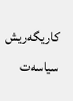كاریگه‌ریش سیاسه‌ت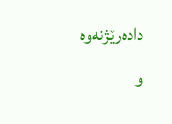داده‌رێژنه‌وه‌ و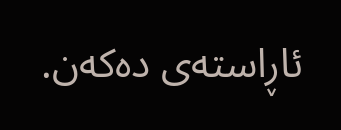ئاڕاسته‌ی ده‌كه‌ن.